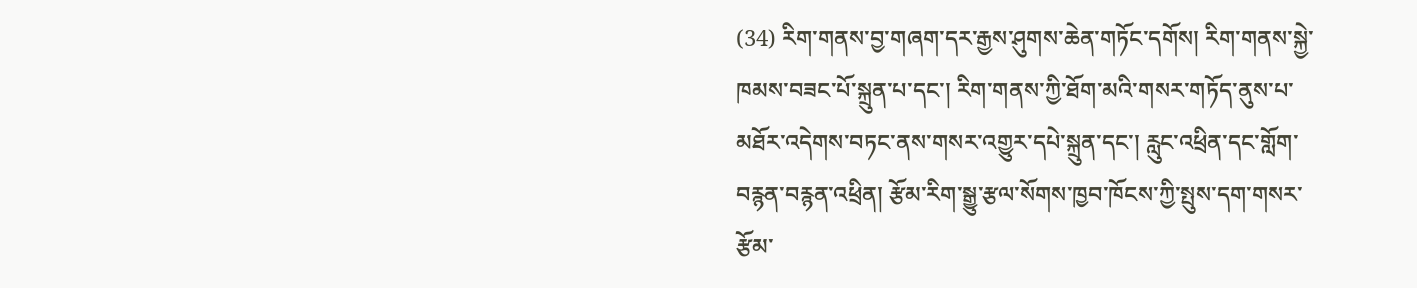(34) རིག་གནས་བྱ་གཞག་དར་རྒྱས་ཤུགས་ཆེན་གཏོང་དགོས། རིག་གནས་སྐྱེ་ཁམས་བཟང་པོ་སྐྲུན་པ་དང་། རིག་གནས་ཀྱི་ཐོག་མའི་གསར་གཏོད་ནུས་པ་མཐོར་འདེགས་བཏང་ནས་གསར་འགྱུར་དཔེ་སྐྲུན་དང་། རླུང་འཕྲིན་དང་གློག་བརྙན་བརྙན་འཕྲིན། རྩོམ་རིག་སྒྱུ་རྩལ་སོགས་ཁྱབ་ཁོངས་ཀྱི་སྤུས་དག་གསར་རྩོམ་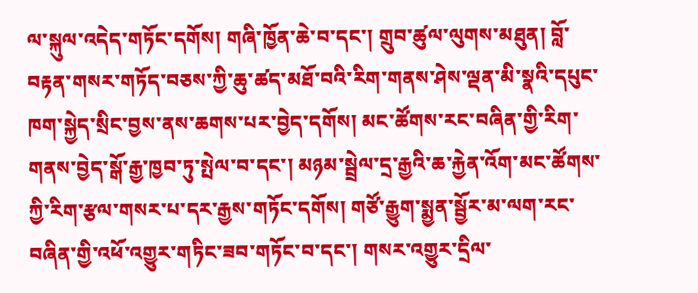ལ་སྐུལ་འདེད་གཏོང་དགོས། གཞི་ཁྱོན་ཆེ་བ་དང་། གྲུབ་ཚུལ་ལུགས་མཐུན། བློ་བརྟན་གསར་གཏོད་བཅས་ཀྱི་ཆུ་ཚད་མཐོ་བའི་རིག་གནས་ཤེས་ལྡན་མི་སྣའི་དཔུང་ཁག་སྐྱེད་སྲིང་བྱས་ནས་ཆགས་པར་བྱེད་དགོས། མང་ཚོགས་རང་བཞིན་གྱི་རིག་གནས་བྱེད་སྒོ་རྒྱ་ཁྱབ་ཏུ་སྤེལ་བ་དང་། མཉམ་སྦྲེལ་དྲ་རྒྱའི་ཆ་རྐྱེན་འོག་མང་ཚོགས་ཀྱི་རིག་རྩལ་གསར་པ་དར་རྒྱས་གཏོང་དགོས། གཙོ་རྒྱུག་སྨྱན་སྦྱོར་མ་ལག་རང་བཞིན་གྱི་འཕོ་འགྱུར་གཏིང་ཟབ་གཏོང་བ་དང་། གསར་འགྱུར་དྲིལ་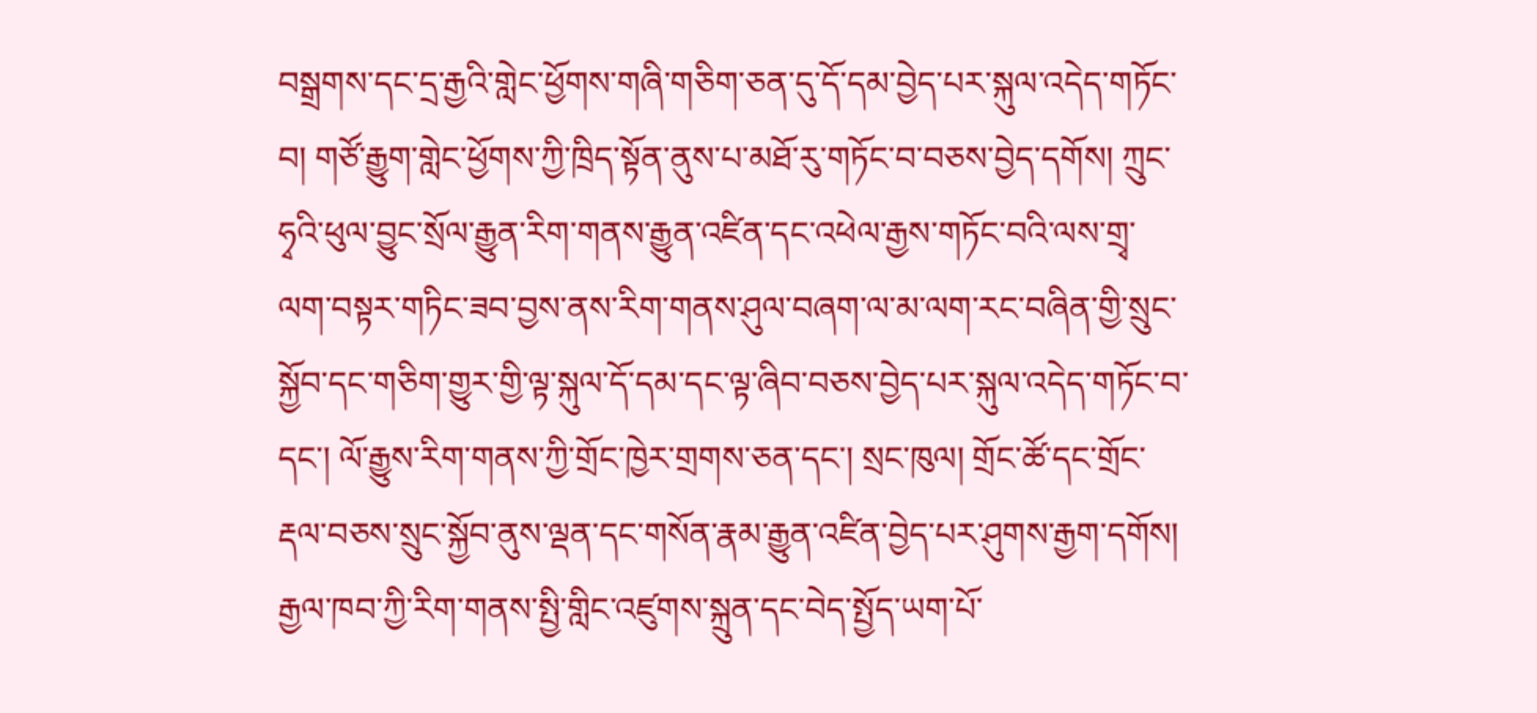བསྒྲགས་དང་དྲ་རྒྱའི་གླེང་ཕྱོགས་གཞི་གཅིག་ཅན་དུ་དོ་དམ་བྱེད་པར་སྐུལ་འདེད་གཏོང་བ། གཙོ་རྒྱུག་གླེང་ཕྱོགས་ཀྱི་ཁྲིད་སྟོན་ནུས་པ་མཐོ་རུ་གཏོང་བ་བཅས་བྱེད་དགོས། ཀྲུང་ཧྭའི་ཕུལ་བྱུང་སྲོལ་རྒྱུན་རིག་གནས་རྒྱུན་འཛིན་དང་འཕེལ་རྒྱས་གཏོང་བའི་ལས་གྲྭ་ལག་བསྟར་གཏིང་ཟབ་བྱས་ནས་རིག་གནས་ཤུལ་བཞག་ལ་མ་ལག་རང་བཞིན་གྱི་སྲུང་སྐྱོབ་དང་གཅིག་གྱུར་གྱི་ལྟ་སྐུལ་དོ་དམ་དང་ལྟ་ཞིབ་བཅས་བྱེད་པར་སྐུལ་འདེད་གཏོང་བ་དང་། ལོ་རྒྱུས་རིག་གནས་ཀྱི་གྲོང་ཁྱེར་གྲགས་ཅན་དང་། སྲང་ཁུལ། གྲོང་ཚོ་དང་གྲོང་རྡལ་བཅས་སྲུང་སྐྱོབ་ནུས་ལྡན་དང་གསོན་རྣམ་རྒྱུན་འཛིན་བྱེད་པར་ཤུགས་རྒྱག་དགོས། རྒྱལ་ཁབ་ཀྱི་རིག་གནས་སྤྱི་གླིང་འཛུགས་སྐྲུན་དང་བེད་སྤྱོད་ཡག་པོ་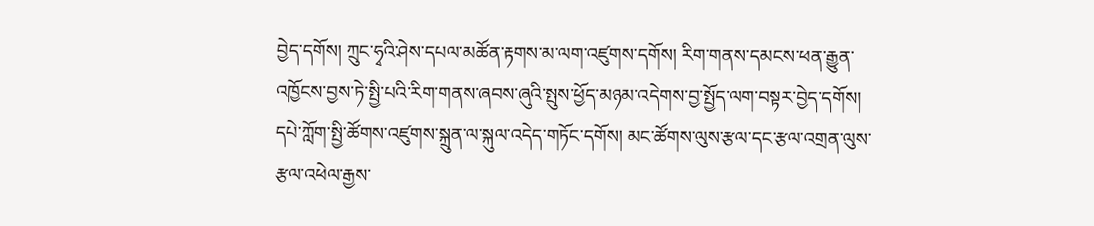བྱེད་དགོས། ཀྲུང་ཧྭའི་ཤེས་དཔལ་མཚོན་རྟགས་མ་ལག་འཛུགས་དགོས། རིག་གནས་དམངས་ཕན་རྒྱུན་འཁྱོངས་བྱས་ཏེ་སྤྱི་པའི་རིག་གནས་ཞབས་ཞུའི་སྤུས་ཕྱོད་མཉམ་འདེགས་བྱ་སྤྱོད་ལག་བསྟར་བྱེད་དགོས། དཔེ་ཀློག་སྤྱི་ཚོགས་འཛུགས་སྐྲུན་ལ་སྐུལ་འདེད་གཏོང་དགོས། མང་ཚོགས་ལུས་རྩལ་དང་རྩལ་འགྲན་ལུས་རྩལ་འཕེལ་རྒྱས་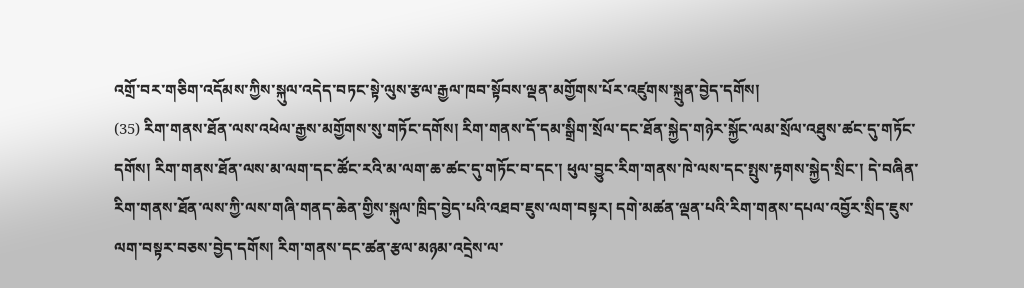འགྲོ་བར་གཅིག་འདོམས་ཀྱིས་སྐུལ་འདེད་བཏང་སྟེ་ལུས་རྩལ་རྒྱལ་ཁབ་སྟོབས་ལྡན་མགྱོགས་པོར་འཛུགས་སྐྲུན་བྱེད་དགོས།
(35) རིག་གནས་ཐོན་ལས་འཕེལ་རྒྱས་མགྱོགས་སུ་གཏོང་དགོས། རིག་གནས་དོ་དམ་སྒྲིག་སྲོལ་དང་ཐོན་སྐྱེད་གཉེར་སྐྱོང་ལམ་སྲོལ་འཐུས་ཚང་དུ་གཏོང་དགོས། རིག་གནས་ཐོན་ལས་མ་ལག་དང་ཚོང་རའི་མ་ལག་ཆ་ཚང་དུ་གཏོང་བ་དང་། ཕུལ་བྱུང་རིག་གནས་ཁེ་ལས་དང་སྤུས་རྟགས་སྐྱེད་སྲིང་། དེ་བཞིན་རིག་གནས་ཐོན་ལས་ཀྱི་ལས་གཞི་གནད་ཆེན་གྱིས་སྐུལ་ཁྲིད་བྱེད་པའི་འཐབ་ཇུས་ལག་བསྟར། དགེ་མཚན་ལྡན་པའི་རིག་གནས་དཔལ་འབྱོར་སྲིད་ཇུས་ལག་བསྟར་བཅས་བྱེད་དགོས། རིག་གནས་དང་ཚན་རྩལ་མཉམ་འདྲེས་ལ་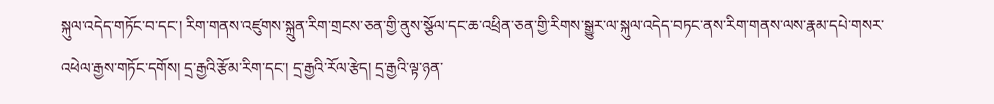སྐུལ་འདེད་གཏོང་བ་དང་། རིག་གནས་འཛུགས་སྐྲུན་རིག་གྲངས་ཅན་གྱི་ནུས་སྩོལ་དང་ཆ་འཕྲིན་ཅན་གྱི་རིགས་སྒྱུར་ལ་སྐུལ་འདེད་བཏང་ནས་རིག་གནས་ལས་རྣམ་དཔེ་གསར་འཕེལ་རྒྱས་གཏོང་དགོས། དྲ་རྒྱའི་རྩོམ་རིག་དང་། དྲ་རྒྱའི་རོལ་རྩེད། དྲ་རྒྱའི་ལྟ་ཉན་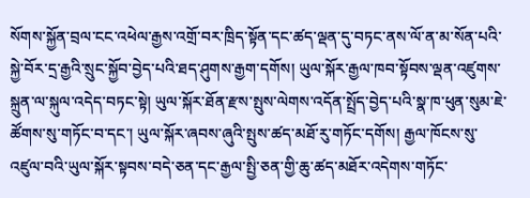སོགས་སྐྱོན་བྲལ་ངང་འཕེལ་རྒྱས་འགྲོ་བར་ཁྲིད་སྟོན་དང་ཚད་ལྡན་དུ་བཏང་ནས་ལོ་ན་མ་སོན་པའི་སྐྱེ་བོར་དྲ་རྒྱའི་སྲུང་སྐྱོབ་བྱེད་པའི་ཐད་ཤུགས་རྒྱག་དགོས། ཡུལ་སྐོར་རྒྱལ་ཁབ་སྟོབས་ལྡན་འཛུགས་སྐྲུན་ལ་སྐུལ་འདེད་བཏང་སྟེ། ཡུལ་སྐོར་ཐོན་རྫས་སྤུས་ལེགས་འདོན་སྤྲོད་བྱེད་པའི་སྣ་ཁ་ཕུན་སུམ་ཇེ་ཚོགས་སུ་གཏོང་བ་དང་། ཡུལ་སྐོར་ཞབས་ཞུའི་སྤུས་ཚད་མཐོ་རུ་གཏོང་དགོས། རྒྱལ་ཁོངས་སུ་འཛུལ་བའི་ཡུལ་སྐོར་སྟབས་བདེ་ཅན་དང་རྒྱལ་སྤྱི་ཅན་གྱི་ཆུ་ཚད་མཐོར་འདེགས་གཏོང་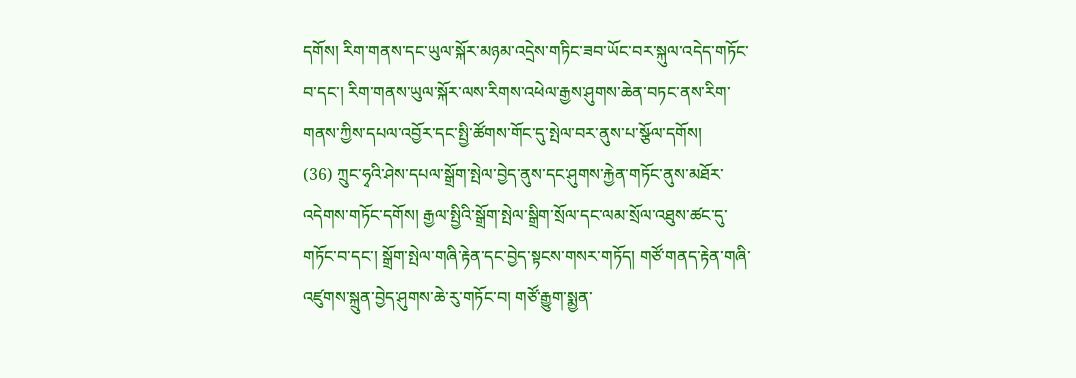དགོས། རིག་གནས་དང་ཡུལ་སྐོར་མཉམ་འདྲེས་གཏིང་ཟབ་ཡོང་བར་སྐུལ་འདེད་གཏོང་བ་དང་། རིག་གནས་ཡུལ་སྐོར་ལས་རིགས་འཕེལ་རྒྱས་ཤུགས་ཆེན་བཏང་ནས་རིག་གནས་ཀྱིས་དཔལ་འབྱོར་དང་སྤྱི་ཚོགས་གོང་དུ་སྤེལ་བར་ནུས་པ་སྩོལ་དགོས།
(36) ཀྲུང་ཧྭའི་ཤེས་དཔལ་སྒྲོག་སྤེལ་བྱེད་ནུས་དང་ཤུགས་རྐྱེན་གཏོང་ནུས་མཐོར་འདེགས་གཏོང་དགོས། རྒྱལ་སྤྱིའི་སྒྲོག་སྤེལ་སྒྲིག་སྲོལ་དང་ལམ་སྲོལ་འཐུས་ཚང་དུ་གཏོང་བ་དང་། སྒྲོག་སྤེལ་གཞི་རྟེན་དང་བྱེད་སྟངས་གསར་གཏོད། གཙོ་གནད་རྟེན་གཞི་འཛུགས་སྐྲུན་བྱེད་ཤུགས་ཆེ་རུ་གཏོང་བ། གཙོ་རྒྱུག་སྨྱན་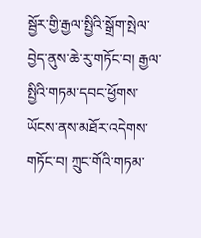སྦྱོར་གྱི་རྒྱལ་སྤྱིའི་སྒྲོག་སྤེལ་བྱེད་ནུས་ཆེ་རུ་གཏོང་བ། རྒྱལ་སྤྱིའི་གཏམ་དབང་ཕྱོགས་ཡོངས་ནས་མཐོར་འདེགས་གཏོང་བ། ཀྲུང་གོའི་གཏམ་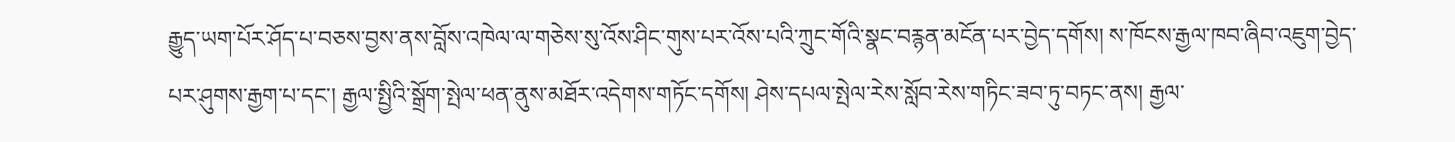རྒྱུད་ཡག་པོར་ཤོད་པ་བཅས་བྱས་ནས་བློས་འཁེལ་ལ་གཅེས་སུ་འོས་ཤིང་གུས་པར་འོས་པའི་ཀྲུང་གོའི་སྣང་བརྙན་མངོན་པར་བྱེད་དགོས། ས་ཁོངས་རྒྱལ་ཁབ་ཞིབ་འཇུག་བྱེད་པར་ཤུགས་རྒྱག་པ་དང་། རྒྱལ་སྤྱིའི་སྒྲོག་སྤེལ་ཕན་ནུས་མཐོར་འདེགས་གཏོང་དགོས། ཤེས་དཔལ་སྤེལ་རེས་སློབ་རེས་གཏིང་ཟབ་ཏུ་བཏང་ནས། རྒྱལ་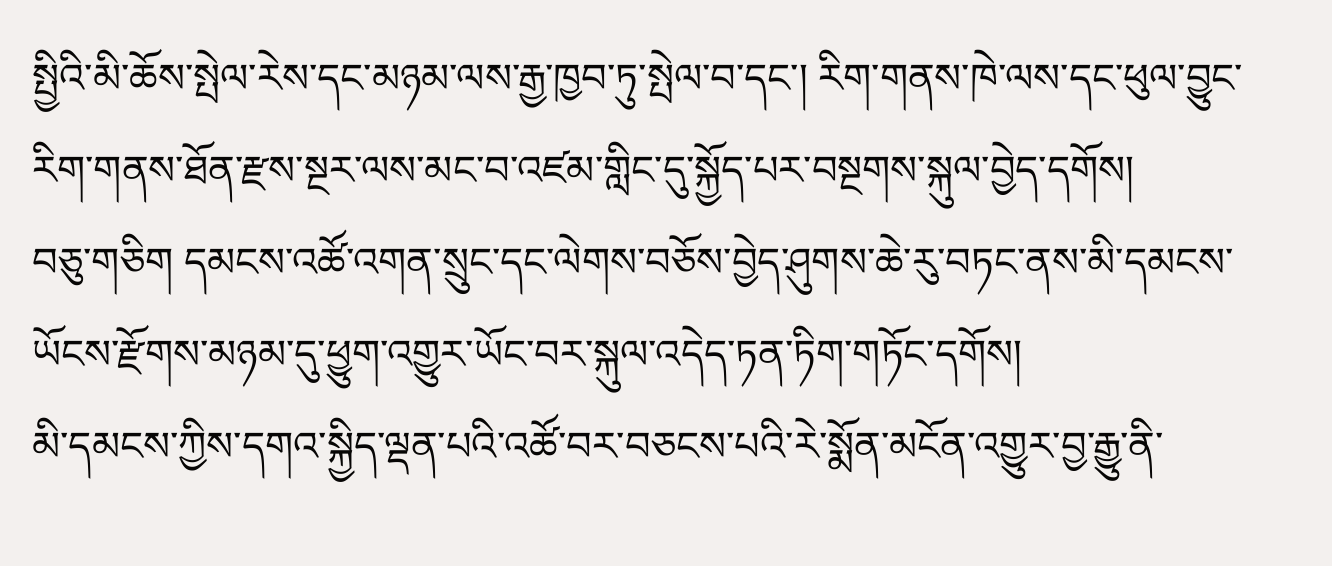སྤྱིའི་མི་ཆོས་སྤེལ་རེས་དང་མཉམ་ལས་རྒྱ་ཁྱབ་ཏུ་སྤེལ་བ་དང་། རིག་གནས་ཁེ་ལས་དང་ཕུལ་བྱུང་རིག་གནས་ཐོན་རྫས་སྔར་ལས་མང་བ་འཛམ་གླིང་དུ་སྐྱོད་པར་བསྔགས་སྐུལ་བྱེད་དགོས།
བཅུ་གཅིག དམངས་འཚོ་འགན་སྲུང་དང་ལེགས་བཅོས་བྱེད་ཤུགས་ཆེ་རུ་བཏང་ནས་མི་དམངས་ཡོངས་རྫོགས་མཉམ་དུ་ཕྱུག་འགྱུར་ཡོང་བར་སྐུལ་འདེད་ཏན་ཏིག་གཏོང་དགོས།
མི་དམངས་ཀྱིས་དགའ་སྐྱིད་ལྡན་པའི་འཚོ་བར་བཅངས་པའི་རེ་སྨོན་མངོན་འགྱུར་བྱ་རྒྱུ་ནི་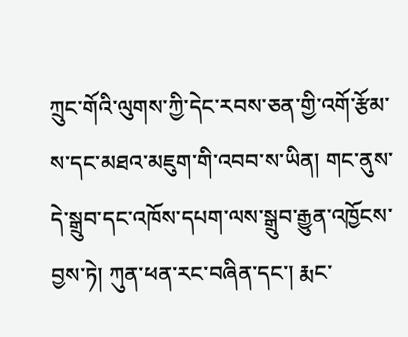ཀྲུང་གོའི་ལུགས་ཀྱི་དེང་རབས་ཅན་གྱི་འགོ་རྩོམ་ས་དང་མཐའ་མཇུག་གི་འབབ་ས་ཡིན། གང་ནུས་དེ་སྒྲུབ་དང་འཁོས་དཔག་ལས་སྒྲུབ་རྒྱུན་འཁྱོངས་བྱས་ཏེ། ཀུན་ཕན་རང་བཞིན་དང་། རྨང་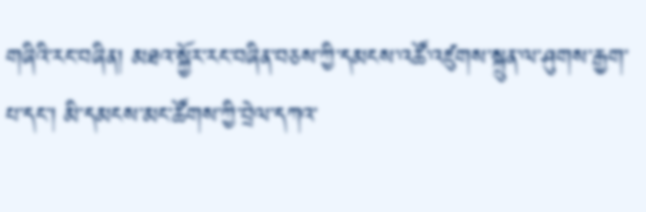གཞིའི་རང་བཞིན། མཐའ་སྐྱོར་རང་བཞིན་བཅས་ཀྱི་དམངས་འཚོ་འཛུགས་སྐྲུན་ལ་ཤུགས་རྒྱག་པ་དང་། མི་དམངས་མང་ཚོགས་ཀྱི་བྲེལ་དཀའ་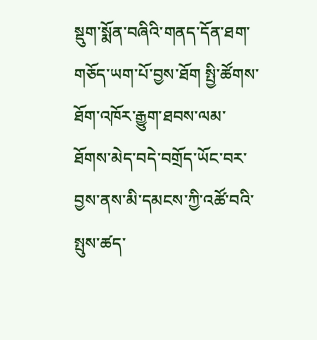སྡུག་སྨོན་བཞིའི་གནད་དོན་ཐག་གཅོད་ཡག་པོ་བྱས་ཐོག སྤྱི་ཚོགས་ཐོག་འཁོར་རྒྱུག་ཐབས་ལམ་ཐོགས་མེད་བདེ་བགྲོད་ཡོང་བར་བྱས་ནས་མི་དམངས་ཀྱི་འཚོ་བའི་སྤུས་ཚད་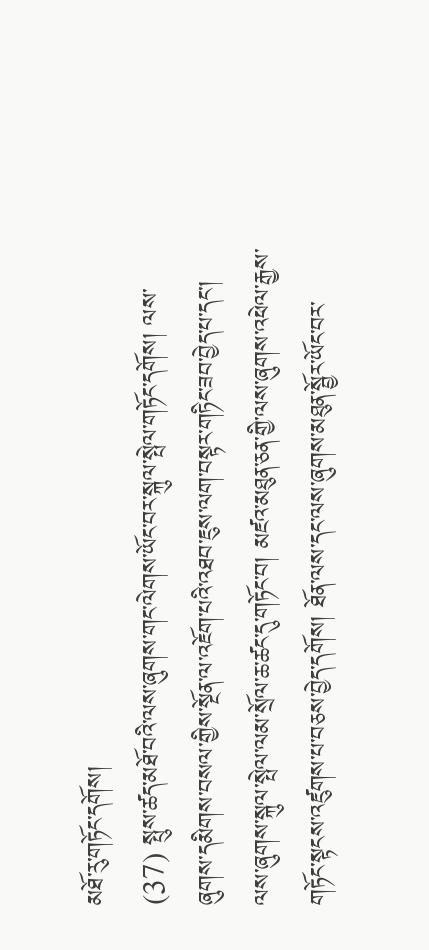མཐོ་རུ་གཏོང་དགོས།
(37) སྤུས་ཚད་མཐོ་བའི་ལས་ཞུགས་གང་ལེགས་ཡོང་བར་སྐུལ་སྤེལ་གཏོང་དགོས། ལས་ཞུགས་དམིགས་བསལ་གྱིས་སྔོན་ལ་འཇོག་པའི་འཐབ་ཇུས་ལག་བསྟར་གཏིང་ཟབ་བྱེད་པ་དང་། ལས་ཞུགས་སྐུལ་སྤེལ་ལམ་སྲོལ་ཆ་ཚང་དུ་གཏོང་བ། མཛའ་མཐུན་ཅན་གྱི་ལས་ཞུགས་འཕེལ་རྒྱས་གཏོང་སྟངས་འཛུགས་པ་བཅས་བྱེད་དགོས། ཐོན་ལས་དང་ལས་ཞུགས་མཐུན་སྦྱོར་ཡོང་བར་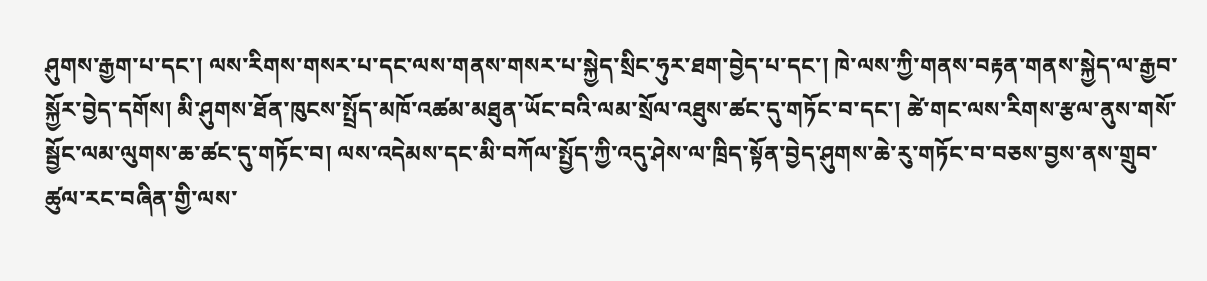ཤུགས་རྒྱག་པ་དང་། ལས་རིགས་གསར་པ་དང་ལས་གནས་གསར་པ་སྐྱེད་སྲིང་ཧུར་ཐག་བྱེད་པ་དང་། ཁེ་ལས་ཀྱི་གནས་བརྟན་གནས་སྐྱེད་ལ་རྒྱབ་སྐྱོར་བྱེད་དགོས། མི་ཤུགས་ཐོན་ཁུངས་སྤྲོད་མཁོ་འཚམ་མཐུན་ཡོང་བའི་ལམ་སྲོལ་འཐུས་ཚང་དུ་གཏོང་བ་དང་། ཚེ་གང་ལས་རིགས་རྩལ་ནུས་གསོ་སྦྱོང་ལམ་ལུགས་ཆ་ཚང་དུ་གཏོང་བ། ལས་འདེམས་དང་མི་བཀོལ་སྤྱོད་ཀྱི་འདུ་ཤེས་ལ་ཁྲིད་སྟོན་བྱེད་ཤུགས་ཆེ་རུ་གཏོང་བ་བཅས་བྱས་ནས་གྲུབ་ཚུལ་རང་བཞིན་གྱི་ལས་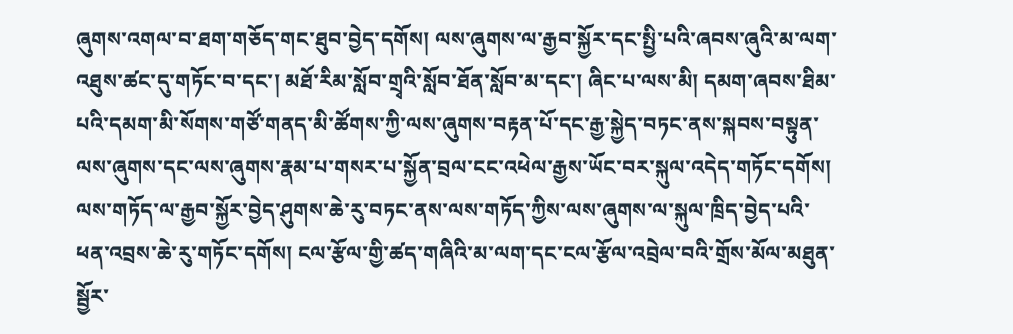ཞུགས་འགལ་བ་ཐག་གཅོད་གང་ཐུབ་བྱེད་དགོས། ལས་ཞུགས་ལ་རྒྱབ་སྐྱོར་དང་སྤྱི་པའི་ཞབས་ཞུའི་མ་ལག་འཐུས་ཚང་དུ་གཏོང་བ་དང་། མཐོ་རིམ་སློབ་གྲྭའི་སློབ་ཐོན་སློབ་མ་དང་། ཞིང་པ་ལས་མི། དམག་ཞབས་ཐིམ་པའི་དམག་མི་སོགས་གཙོ་གནད་མི་ཚོགས་ཀྱི་ལས་ཞུགས་བརྟན་པོ་དང་རྒྱ་སྐྱེད་བཏང་ནས་སྐབས་བསྟུན་ལས་ཞུགས་དང་ལས་ཞུགས་རྣམ་པ་གསར་པ་སྐྱོན་བྲལ་ངང་འཕེལ་རྒྱས་ཡོང་བར་སྐུལ་འདེད་གཏོང་དགོས། ལས་གཏོད་ལ་རྒྱབ་སྐྱོར་བྱེད་ཤུགས་ཆེ་རུ་བཏང་ནས་ལས་གཏོད་ཀྱིས་ལས་ཞུགས་ལ་སྐུལ་ཁྲིད་བྱེད་པའི་ཕན་འབྲས་ཆེ་རུ་གཏོང་དགོས། ངལ་རྩོལ་གྱི་ཚད་གཞིའི་མ་ལག་དང་ངལ་རྩོལ་འབྲེལ་བའི་གྲོས་མོལ་མཐུན་སྦྱོར་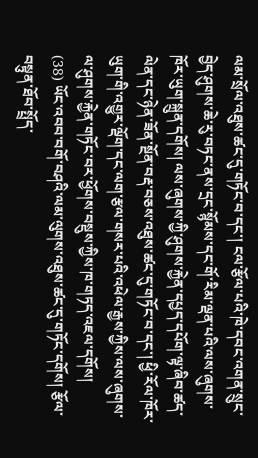ལམ་སྲོལ་འཐུས་ཚང་དུ་གཏོང་བ་དང་། ངལ་རྩོལ་པའི་ཁེ་དབང་འགན་སྲུང་བྱེད་ཤུགས་ཆེ་རུ་བཏང་ནས་དྲང་སྙོམས་དང་གོ་རིམ་ལྡན་པའི་ལས་ཞུགས་ཁོར་ཡུག་སྐྲུན་དགོས། ལས་ཞུགས་ཀྱི་ཤུགས་རྐྱེན་དཔྱད་དཔོག་ལྟ་ཞིབ་ཚད་ལེན་དང་ཉེན་ཟོན་སྔོན་བརྡ་བཅས་འཐུས་ཚང་དུ་གཏོང་བ་དང་། ཕྱི་རོལ་ཁོར་ཡུག་གི་འགྱུར་ལྡོག་དང་ལག་རྩལ་གསར་པའི་འཕེལ་རྒྱས་ཀྱིས་ལས་ཞུགས་ལ་ཤུགས་རྐྱེན་གཏོང་བར་ཕྱོགས་བསྡུས་ཀྱིས་ཁ་གཏད་འཇལ་དགོས།
(38) ཡོང་འབབ་བགོ་བཤའི་ལམ་ལུགས་འཐུས་ཚང་དུ་གཏོང་དགོས། རྩོལ་བསྟུན་ཐོབ་སྤྲོད་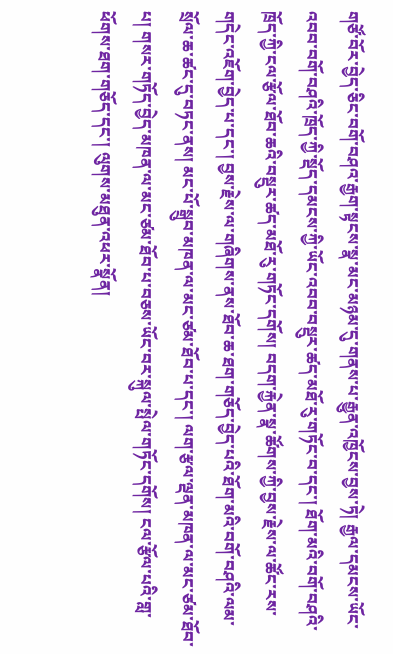གཙོ་བོར་བྱེད་ཅིང་བགོ་བཤའ་རྒྱག་སྟངས་སྣ་མང་མཉམ་དུ་གནས་པ་རྒྱུན་འཁྱོངས་བྱས་ཏེ། རྒྱལ་དམངས་ཡོང་འབབ་བགོ་བཤའི་ཁྲོད་ཀྱི་སྡོད་དམངས་ཀྱི་ཡོང་འབབ་བསྡུར་ཚད་མཐོ་རུ་གཏོང་བ་དང་། ཐོག་མའི་བགོ་བཤའི་ཁྲོད་ཀྱི་ངལ་རྩོལ་ཐོབ་ཆའི་བསྡུར་ཚད་མཐོ་རུ་གཏོང་དགོས། བདག་རྐྱེན་སྣ་ཚོགས་ཀྱི་བྱས་རྗེས་ལ་ཚོང་རས་གདེང་འཇོག་བྱེད་པ་དང་། བྱས་རྗེས་ལ་གཞིགས་ནས་ཐོབ་ཆ་ཐག་གཅོད་བྱེད་པའི་ཐོག་མའི་བགོ་བཤའི་ལམ་སྲོལ་ཆ་ཚང་དུ་བཏང་ནས། མང་པོ་སྒྲུབ་མཁན་ལ་མང་ཙམ་ཐོབ་པ་དང་། ལག་རྩལ་ལྡན་མཁན་ལ་མང་ཙམ་ཐོབ་པ། གསར་གཏོད་བྱེད་མཁན་ལ་མང་ཙམ་ཐོབ་པ་བཅས་ཡོང་བར་སྐུལ་སྤེལ་གཏོང་དགོས། ངལ་རྩོལ་པའི་གླ་ཕོགས་ཐག་གཅོད་དང་། ལུགས་མཐུན་འཕར་སྣོན།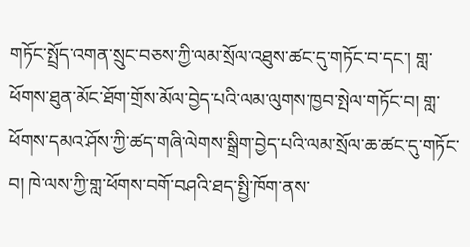གཏོང་སྤྲོད་འགན་སྲུང་བཅས་ཀྱི་ལམ་སྲོལ་འཐུས་ཚང་དུ་གཏོང་བ་དང་། གླ་ཕོགས་ཐུན་མོང་ཐོག་གྲོས་མོལ་བྱེད་པའི་ལམ་ལུགས་ཁྱབ་སྤེལ་གཏོང་བ། གླ་ཕོགས་དམའ་ཤོས་ཀྱི་ཚད་གཞི་ལེགས་སྒྲིག་བྱེད་པའི་ལམ་སྲོལ་ཆ་ཚང་དུ་གཏོང་བ། ཁེ་ལས་ཀྱི་གླ་ཕོགས་བགོ་བཤའི་ཐད་སྤྱི་ཁོག་ནས་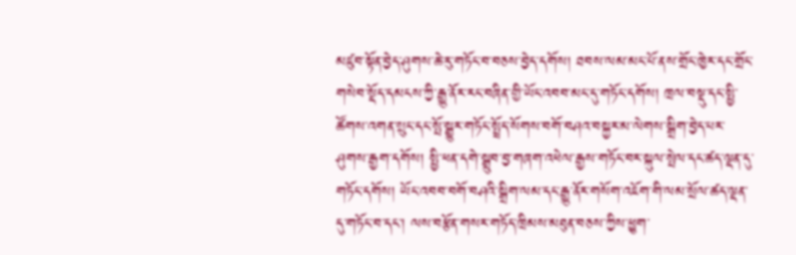མཛུབ་སྟོན་བྱེད་ཤུགས་ཆེ་རུ་གཏོང་བ་བཅས་བྱེད་དགོས། ཐབས་ལམ་མང་པོ་ནས་གྲོང་ཁྱེར་དང་གྲོང་གསེབ་སྡོད་དམངས་ཀྱི་རྒྱུ་ནོར་རང་བཞིན་གྱི་ཡོང་འབབ་མང་དུ་གཏོང་དགོས། ཁྲལ་བསྡུ་དང་སྤྱི་ཚོགས་འགན་སྲུང་དང་སྤོ་སྒྱུར་གཏོང་སྤྲོད་སོགས་བགོ་བཤའ་བསྐྱར་མ་ལེགས་སྒྲིག་བྱེད་པར་ཤུགས་རྒྱག་དགོས། སྤྱི་ཕན་དགེ་སྒྲུབ་བྱ་གཞག་འཕེལ་རྒྱས་གཏོང་བར་སྐུལ་སྤེལ་དང་ཚད་ལྡན་དུ་གཏོང་དགོས། ཡོང་འབབ་བགོ་བཤའི་སྒྲིག་ལམ་དང་རྒྱུ་ནོར་གསོག་འཇོག་གི་ལམ་སྲོལ་ཚད་ལྡན་དུ་གཏོང་བ་དང་། ལས་བརྩོན་གསར་གཏོད་ཁྲིམས་མཐུན་བཅས་ཀྱིས་ཕྱུག་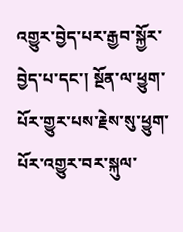འགྱུར་བྱེད་པར་རྒྱབ་སྐྱོར་བྱེད་པ་དང་། སྔོན་ལ་ཕྱུག་པོར་གྱུར་པས་རྗེས་སུ་ཕྱུག་པོར་འགྱུར་བར་སྐུལ་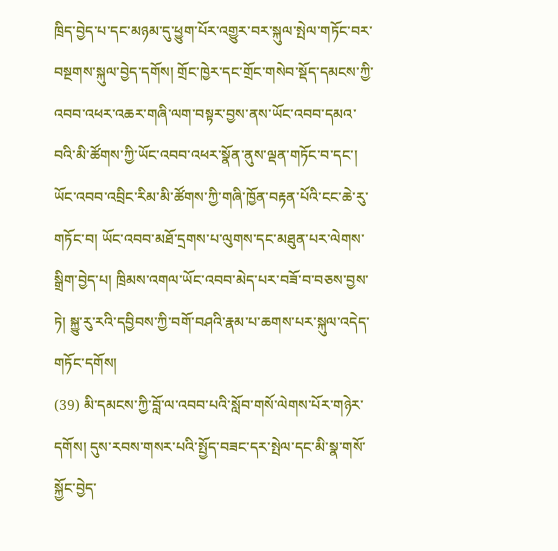ཁྲིད་བྱེད་པ་དང་མཉམ་དུ་ཕྱུག་པོར་འགྱུར་བར་སྐུལ་སྤེལ་གཏོང་བར་བསྔགས་སྐུལ་བྱེད་དགོས། གྲོང་ཁྱེར་དང་གྲོང་གསེབ་སྡོད་དམངས་ཀྱི་འབབ་འཕར་འཆར་གཞི་ལག་བསྟར་བྱས་ནས་ཡོང་འབབ་དམའ་བའི་མི་ཚོགས་ཀྱི་ཡོང་འབབ་འཕར་སྣོན་ནུས་ལྡན་གཏོང་བ་དང་། ཡོང་འབབ་འབྲིང་རིམ་མི་ཚོགས་ཀྱི་གཞི་ཁྱོན་བརྟན་པོའི་ངང་ཆེ་རུ་གཏོང་བ། ཡོང་འབབ་མཐོ་དྲགས་པ་ལུགས་དང་མཐུན་པར་ལེགས་སྒྲིག་བྱེད་པ། ཁྲིམས་འགལ་ཡོང་འབབ་མེད་པར་བཟོ་བ་བཅས་བྱས་ཏེ། སྐྱུ་རུ་རའི་དབྱིབས་ཀྱི་བགོ་བཤའི་རྣམ་པ་ཆགས་པར་སྐུལ་འདེད་གཏོང་དགོས།
(39) མི་དམངས་ཀྱི་བློ་ལ་འབབ་པའི་སློབ་གསོ་ལེགས་པོར་གཉེར་དགོས། དུས་རབས་གསར་པའི་སྤྱོད་བཟང་དར་སྤེལ་དང་མི་སྣ་གསོ་སྐྱོང་བྱེད་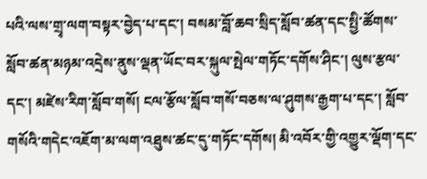པའི་ལས་གྲྭ་ལག་བསྟར་བྱེད་པ་དང་། བསམ་བློ་ཆབ་སྲིད་སློབ་ཚན་དང་སྤྱི་ཚོགས་སློབ་ཚན་མཉམ་འདྲེས་ནུས་ལྡན་ཡོང་བར་སྐུལ་སྤེལ་གཏོང་དགོས་ཤིང་། ལུས་རྩལ་དང་། མཛེས་རིག་སློབ་གསོ། ངལ་རྩོལ་སློབ་གསོ་བཅས་ལ་ཤུགས་རྒྱག་པ་དང་། སློབ་གསོའི་གདེང་འཇོག་མ་ལག་འཐུས་ཚང་དུ་གཏོང་དགོས། མི་འབོར་གྱི་འགྱུར་ལྡོག་དང་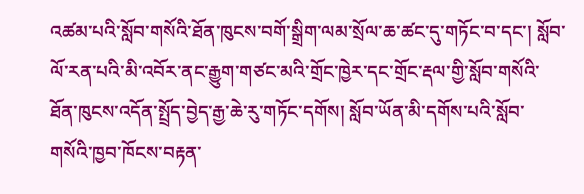འཚམ་པའི་སློབ་གསོའི་ཐོན་ཁུངས་བགོ་སྒྲིག་ལམ་སྲོལ་ཆ་ཚང་དུ་གཏོང་བ་དང་། སློབ་ལོ་རན་པའི་མི་འབོར་ནང་རྒྱུག་གཙང་མའི་གྲོང་ཁྱེར་དང་གྲོང་རྡལ་གྱི་སློབ་གསོའི་ཐོན་ཁུངས་འདོན་སྤྲོད་བྱེད་རྒྱ་ཆེ་རུ་གཏོང་དགོས། སློབ་ཡོན་མི་དགོས་པའི་སློབ་གསོའི་ཁྱབ་ཁོངས་བརྟན་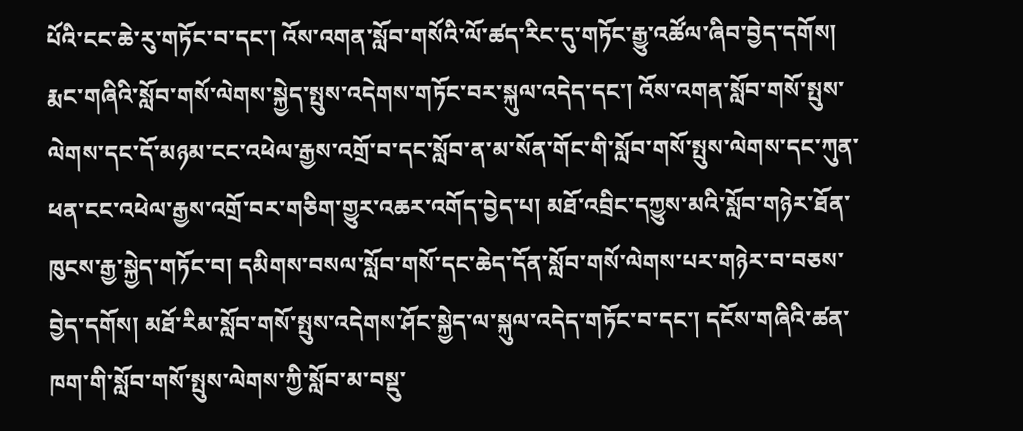པོའི་ངང་ཆེ་རུ་གཏོང་བ་དང་། འོས་འགན་སློབ་གསོའི་ལོ་ཚད་རིང་དུ་གཏོང་རྒྱུ་འཚོལ་ཞིབ་བྱེད་དགོས། རྨང་གཞིའི་སློབ་གསོ་ལེགས་སྐྱེད་སྤུས་འདེགས་གཏོང་བར་སྐུལ་འདེད་དང་། འོས་འགན་སློབ་གསོ་སྤུས་ལེགས་དང་དོ་མཉམ་ངང་འཕེལ་རྒྱས་འགྲོ་བ་དང་སློབ་ན་མ་སོན་གོང་གི་སློབ་གསོ་སྤུས་ལེགས་དང་ཀུན་ཕན་ངང་འཕེལ་རྒྱས་འགྲོ་བར་གཅིག་གྱུར་འཆར་འགོད་བྱེད་པ། མཐོ་འབྲིང་དཀྱུས་མའི་སློབ་གཉེར་ཐོན་ཁུངས་རྒྱ་སྐྱེད་གཏོང་བ། དམིགས་བསལ་སློབ་གསོ་དང་ཆེད་དོན་སློབ་གསོ་ལེགས་པར་གཉེར་བ་བཅས་བྱེད་དགོས། མཐོ་རིམ་སློབ་གསོ་སྤུས་འདེགས་ཤོང་སྐྱེད་ལ་སྐུལ་འདེད་གཏོང་བ་དང་། དངོས་གཞིའི་ཚན་ཁག་གི་སློབ་གསོ་སྤུས་ལེགས་ཀྱི་སློབ་མ་བསྡུ་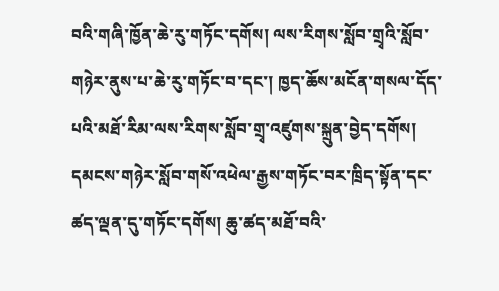བའི་གཞི་ཁྱོན་ཆེ་རུ་གཏོང་དགོས། ལས་རིགས་སློབ་གྲྭའི་སློབ་གཉེར་ནུས་པ་ཆེ་རུ་གཏོང་བ་དང་། ཁྱད་ཆོས་མངོན་གསལ་དོད་པའི་མཐོ་རིམ་ལས་རིགས་སློབ་གྲྭ་འཛུགས་སྐྲུན་བྱེད་དགོས། དམངས་གཉེར་སློབ་གསོ་འཕེལ་རྒྱས་གཏོང་བར་ཁྲིད་སྟོན་དང་ཚད་ལྡན་དུ་གཏོང་དགོས། ཆུ་ཚད་མཐོ་བའི་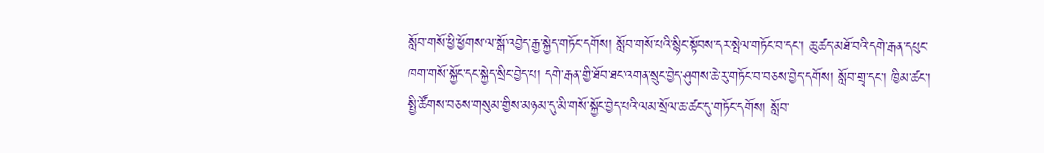སློབ་གསོ་ཕྱི་ཕྱོགས་ལ་སྒོ་འབྱེད་རྒྱ་སྐྱེད་གཏོང་དགོས། སློབ་གསོ་པའི་སྙིང་སྟོབས་དར་སྤེལ་གཏོང་བ་དང་། ཆུ་ཚད་མཐོ་བའི་དགེ་རྒན་དཔུང་ཁག་གསོ་སྐྱོང་དང་སྐྱེད་སྲིང་བྱེད་པ། དགེ་རྒན་གྱི་ཐོབ་ཐང་འགན་སྲུང་བྱེད་ཤུགས་ཆེ་རུ་གཏོང་བ་བཅས་བྱེད་དགོས། སློབ་གྲྭ་དང་། ཁྱིམ་ཚང་། སྤྱི་ཚོགས་བཅས་གསུམ་གྱིས་མཉམ་དུ་མི་གསོ་སྐྱོང་བྱེད་པའི་ལམ་སྲོལ་ཆ་ཚང་དུ་གཏོང་དགོས། སློབ་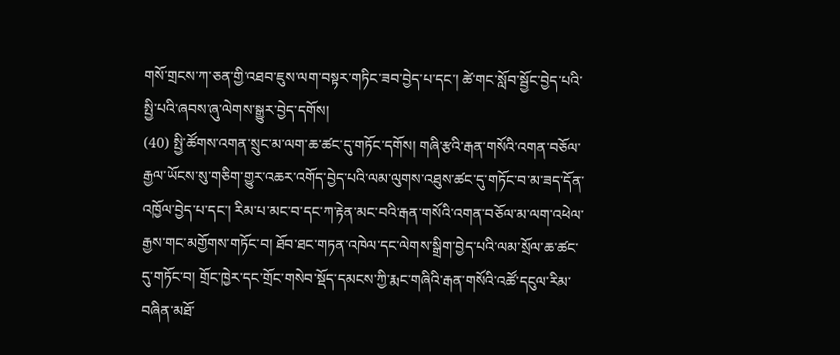གསོ་གྲངས་ཀ་ཅན་གྱི་འཐབ་ཇུས་ལག་བསྟར་གཏིང་ཟབ་བྱེད་པ་དང་། ཚེ་གང་སློབ་སྦྱོང་བྱེད་པའི་སྤྱི་པའི་ཞབས་ཞུ་ལེགས་སྒྱུར་བྱེད་དགོས།
(40) སྤྱི་ཚོགས་འགན་སྲུང་མ་ལག་ཆ་ཚང་དུ་གཏོང་དགོས། གཞི་རྩའི་རྒན་གསོའི་འགན་བཅོལ་རྒྱལ་ཡོངས་སུ་གཅིག་གྱུར་འཆར་འགོད་བྱེད་པའི་ལམ་ལུགས་འཐུས་ཚང་དུ་གཏོང་བ་མ་ཟད་དོན་འཁྱོལ་བྱེད་པ་དང་། རིམ་པ་མང་བ་དང་ཀ་རྟེན་མང་བའི་རྒན་གསོའི་འགན་བཅོལ་མ་ལག་འཕེལ་རྒྱས་གང་མགྱོགས་གཏོང་བ། ཐོབ་ཐང་གཏན་འཁེལ་དང་ལེགས་སྒྲིག་བྱེད་པའི་ལམ་སྲོལ་ཆ་ཚང་དུ་གཏོང་བ། གྲོང་ཁྱེར་དང་གྲོང་གསེབ་སྡོད་དམངས་ཀྱི་རྨང་གཞིའི་རྒན་གསོའི་འཚོ་དངུལ་རིམ་བཞིན་མཐོ་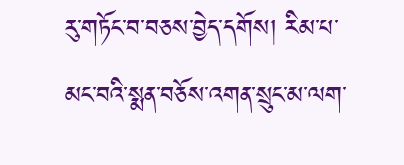རུ་གཏོང་བ་བཅས་བྱེད་དགོས། རིམ་པ་མང་བའི་སྨན་བཅོས་འགན་སྲུང་མ་ལག་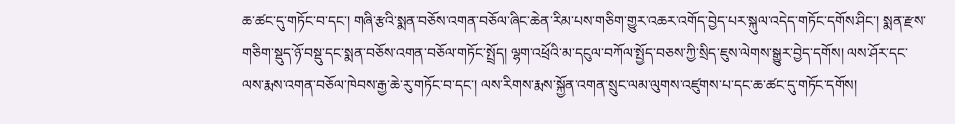ཆ་ཚང་དུ་གཏོང་བ་དང་། གཞི་རྩའི་སྨན་བཅོས་འགན་བཅོལ་ཞིང་ཆེན་རིམ་པས་གཅིག་གྱུར་འཆར་འགོད་བྱེད་པར་སྐུལ་འདེད་གཏོང་དགོས་ཤིང་། སྨན་རྫས་གཅིག་སྡུད་ཉོ་བསྡུ་དང་སྨན་བཅོས་འགན་བཅོལ་གཏོང་སྤྲོད། ལྷག་འཕྲོའི་མ་དངུལ་བཀོལ་སྤྱོད་བཅས་ཀྱི་སྲིད་ཇུས་ལེགས་སྒྱུར་བྱེད་དགོས། ལས་ཤོར་དང་ལས་རྨས་འགན་བཅོལ་ཁེབས་རྒྱ་ཆེ་རུ་གཏོང་བ་དང་། ལས་རིགས་རྨས་སྐྱོན་འགན་སྲུང་ལམ་ལུགས་འཛུགས་པ་དང་ཆ་ཚང་དུ་གཏོང་དགོས།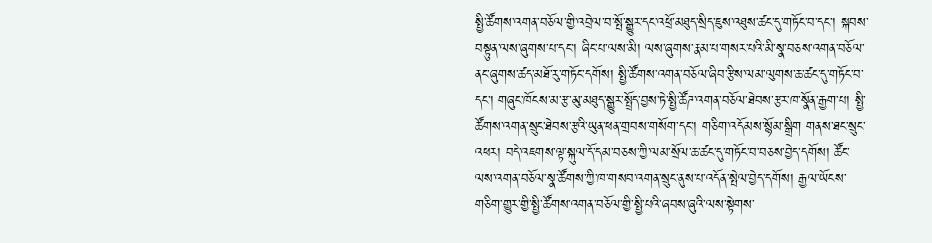སྤྱི་ཚོགས་འགན་བཅོལ་གྱི་འབྲེལ་བ་སྤོ་སྒྱུར་དང་འཕྲོ་མཐུད་སྲིད་ཇུས་འཐུས་ཚང་དུ་གཏོང་བ་དང་། སྐབས་བསྟུན་ལས་ཞུགས་པ་དང་། ཞིང་པ་ལས་མི། ལས་ཞུགས་རྣམ་པ་གསར་པའི་མི་སྣ་བཅས་འགན་བཅོལ་ནང་ཞུགས་ཚད་མཐོ་རུ་གཏོང་དགོས། སྤྱི་ཚོགས་འགན་བཅོལ་ཞིབ་རྩིས་ལམ་ལུགས་ཆ་ཚང་དུ་གཏོང་བ་དང་། གཞུང་ཁོངས་མ་རྩ་མུ་མཐུད་སྒྱུར་སྤྲོད་བྱས་ཏེ་སྤྱི་ཚོཌ་འགན་བཅོལ་ཐེབས་རྩར་ཁ་སྣོན་རྒྱག་པ། སྤྱི་ཚོགས་འགན་སྲུང་ཐེབས་རྩའི་ཡུན་ཕན་གྲབས་གསོག་དང་། གཅིག་འདོམས་སྙོམ་སྒྲིག གནས་ཐང་སྲུང་འཕར། བདེ་འཇགས་ལྟ་སྐུལ་དོ་དམ་བཅས་ཀྱི་ལམ་སྲོལ་ཆ་ཚང་དུ་གཏོང་བ་བཅས་བྱེད་དགོས། ཚོང་ལས་འགན་བཅོལ་སྣ་ཚོགས་ཀྱི་ཁ་གསབ་འགན་སྲུང་ནུས་པ་འདོན་སྤེལ་བྱེད་དགོས། རྒྱལ་ཡོངས་གཅིག་གྱུར་གྱི་སྤྱི་ཚོགས་འགན་བཅོལ་གྱི་སྤྱི་པའི་ཞབས་ཞུའི་ལས་སྟེགས་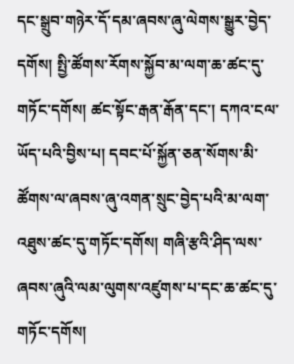དང་སྒྲུབ་གཉེར་དོ་དམ་ཞབས་ཞུ་ལེགས་སྒྱུར་བྱེད་དགོས། སྤྱི་ཚོགས་རོགས་སྐྱོབ་མ་ལག་ཆ་ཚང་དུ་གཏོང་དགོས། ཚང་སྟོང་རྒན་རྒོན་དང་། དཀའ་ངལ་ཡོད་པའི་བྱིས་པ། དབང་པོ་སྐྱོན་ཅན་སོགས་མི་ཚོགས་ལ་ཞབས་ཞུ་འགན་སྲུང་བྱེད་པའི་མ་ལག་འཐུས་ཚང་དུ་གཏོང་དགོས། གཞི་རྩའི་ཤིད་ལས་ཞབས་ཞུའི་ལམ་ལུགས་འཛུགས་པ་དང་ཆ་ཚང་དུ་གཏོང་དགོས།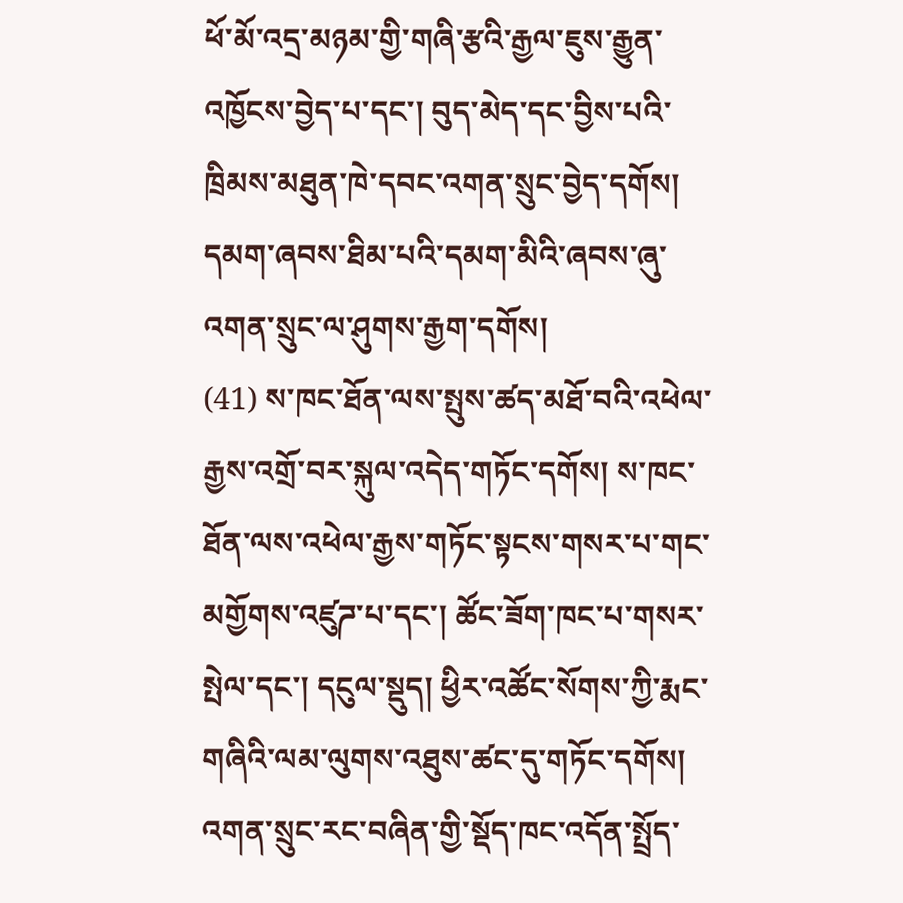ཕོ་མོ་འདྲ་མཉམ་གྱི་གཞི་རྩའི་རྒྱལ་ཇུས་རྒྱུན་འཁྱོངས་བྱེད་པ་དང་། བུད་མེད་དང་བྱིས་པའི་ཁྲིམས་མཐུན་ཁེ་དབང་འགན་སྲུང་བྱེད་དགོས། དམག་ཞབས་ཐིམ་པའི་དམག་མིའི་ཞབས་ཞུ་འགན་སྲུང་ལ་ཤུགས་རྒྱག་དགོས།
(41) ས་ཁང་ཐོན་ལས་སྤུས་ཚད་མཐོ་བའི་འཕེལ་རྒྱས་འགྲོ་བར་སྐུལ་འདེད་གཏོང་དགོས། ས་ཁང་ཐོན་ལས་འཕེལ་རྒྱས་གཏོང་སྟངས་གསར་པ་གང་མགྱོགས་འཛུཌ་པ་དང་། ཚོང་ཟོག་ཁང་པ་གསར་སྤེལ་དང་། དངུལ་སྡུད། ཕྱིར་འཚོང་སོགས་ཀྱི་རྨང་གཞིའི་ལམ་ལུགས་འཐུས་ཚང་དུ་གཏོང་དགོས། འགན་སྲུང་རང་བཞིན་གྱི་སྡོད་ཁང་འདོན་སྤྲོད་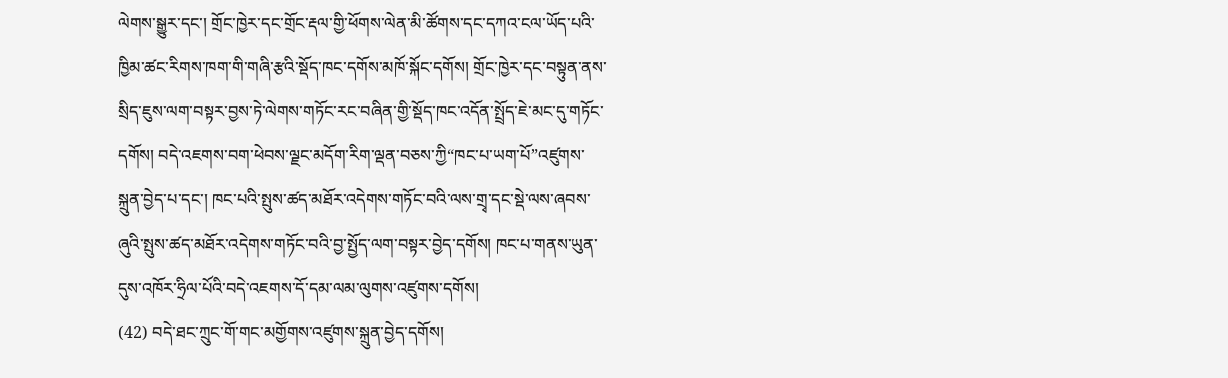ལེགས་སྒྱུར་དང་། གྲོང་ཁྱེར་དང་གྲོང་རྡལ་གྱི་ཕོགས་ལེན་མི་ཚོགས་དང་དཀའ་ངལ་ཡོད་པའི་ཁྱིམ་ཚང་རིགས་ཁག་གི་གཞི་རྩའི་སྡོད་ཁང་དགོས་མཁོ་སྐོང་དགོས། གྲོང་ཁྱེར་དང་བསྟུན་ནས་སྲིད་ཇུས་ལག་བསྟར་བྱས་ཏེ་ལེགས་གཏོང་རང་བཞིན་གྱི་སྡོད་ཁང་འདོན་སྤྲོད་ཇེ་མང་དུ་གཏོང་དགོས། བདེ་འཇགས་བག་ཕེབས་ལྗང་མདོག་རིག་ལྡན་བཅས་ཀྱི“ཁང་པ་ཡག་པོ”འཛུགས་སྐྲུན་བྱེད་པ་དང་། ཁང་པའི་སྤུས་ཚད་མཐོར་འདེགས་གཏོང་བའི་ལས་གྲྭ་དང་སྡེ་ལས་ཞབས་ཞུའི་སྤུས་ཚད་མཐོར་འདེགས་གཏོང་བའི་བྱ་སྤྱོད་ལག་བསྟར་བྱེད་དགོས། ཁང་པ་གནས་ཡུན་དུས་འཁོར་ཧྲིལ་པོའི་བདེ་འཇགས་དོ་དམ་ལམ་ལུགས་འཛུགས་དགོས།
(42) བདེ་ཐང་ཀྲུང་གོ་གང་མགྱོགས་འཛུགས་སྐྲུན་བྱེད་དགོས།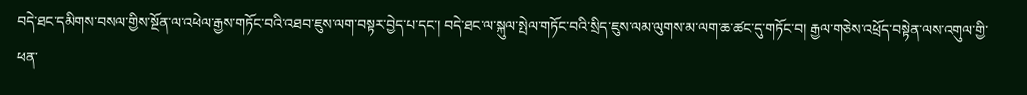བདེ་ཐང་དམིགས་བསལ་གྱིས་སྔོན་ལ་འཕེལ་རྒྱས་གཏོང་བའི་འཐབ་ཇུས་ལག་བསྟར་བྱེད་པ་དང་། བདེ་ཐང་ལ་སྐུལ་སྤེལ་གཏོང་བའི་སྲིད་ཇུས་ལམ་ལུགས་མ་ལག་ཆ་ཚང་དུ་གཏོང་བ། རྒྱལ་གཅེས་འཕྲོད་བསྟེན་ལས་འགུལ་གྱི་ཕན་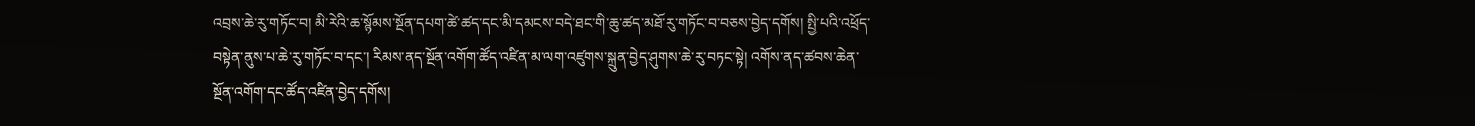འབྲས་ཆེ་རུ་གཏོང་བ། མི་རེའི་ཆ་སྙོམས་སྔོན་དཔག་ཚེ་ཚད་དང་མི་དམངས་བདེ་ཐང་གི་ཆུ་ཚད་མཐོ་རུ་གཏོང་བ་བཅས་བྱེད་དགོས། སྤྱི་པའི་འཕྲོད་བསྟེན་ནུས་པ་ཆེ་རུ་གཏོང་བ་དང་། རིམས་ནད་སྔོན་འགོག་ཚོད་འཛིན་མ་ལག་འཛུགས་སྐྲུན་བྱེད་ཤུགས་ཆེ་རུ་བཏང་སྟེ། འགོས་ནད་ཚབས་ཆེན་སྔོན་འགོག་དང་ཚོད་འཛིན་བྱེད་དགོས།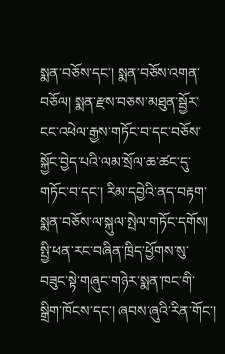སྨན་བཅོས་དང་། སྨན་བཅོས་འགན་བཅོལ། སྨན་རྫས་བཅས་མཐུན་སྦྱོར་ངང་འཕེལ་རྒྱས་གཏོང་བ་དང་བཅོས་སྐྱོང་བྱེད་པའི་ལམ་སྲོལ་ཆ་ཚང་དུ་གཏོང་བ་དང་། རིམ་དབྱེའི་ནད་བརྟག་སྨན་བཅོས་ལ་སྐུལ་སྤེལ་གཏོང་དགོས། སྤྱི་ཕན་རང་བཞིན་ཁྲིད་ཕྱོགས་སུ་བཟུང་སྟེ་གཞུང་གཉེར་སྨན་ཁང་གི་སྒྲིག་ཁོངས་དང་། ཞབས་ཞུའི་རིན་གོང་།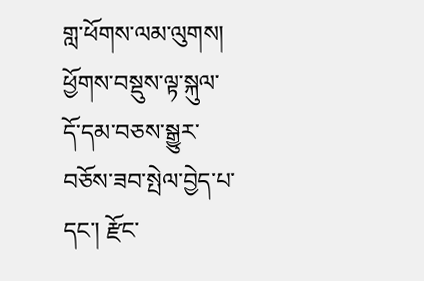གླ་ཕོགས་ལམ་ལུགས། ཕྱོགས་བསྡུས་ལྟ་སྐུལ་དོ་དམ་བཅས་སྒྱུར་བཅོས་ཟབ་སྤེལ་བྱེད་པ་དང་། རྫོང་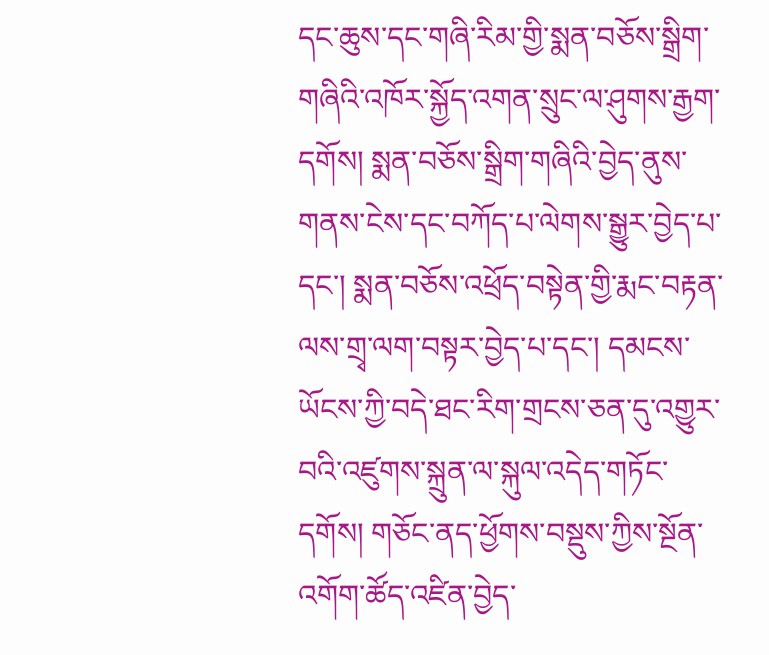དང་ཆུས་དང་གཞི་རིམ་གྱི་སྨན་བཅོས་སྒྲིག་གཞིའི་འཁོར་སྐྱོད་འགན་སྲུང་ལ་ཤུགས་རྒྱག་དགོས། སྨན་བཅོས་སྒྲིག་གཞིའི་བྱེད་ནུས་གནས་ངེས་དང་བཀོད་པ་ལེགས་སྒྱུར་བྱེད་པ་དང་། སྨན་བཅོས་འཕྲོད་བསྟེན་གྱི་རྨང་བརྟན་ལས་གྲྭ་ལག་བསྟར་བྱེད་པ་དང་། དམངས་ཡོངས་ཀྱི་བདེ་ཐང་རིག་གྲངས་ཅན་དུ་འགྱུར་བའི་འཛུགས་སྐྲུན་ལ་སྐུལ་འདེད་གཏོང་དགོས། གཅོང་ནད་ཕྱོགས་བསྡུས་ཀྱིས་སྔོན་འགོག་ཚོད་འཛིན་བྱེད་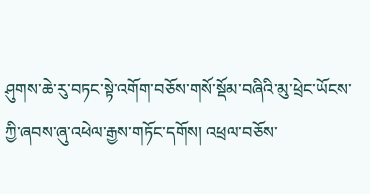ཤུགས་ཆེ་རུ་བཏང་སྟེ་འགོག་བཅོས་གསོ་སྡོམ་བཞིའི་མུ་ཕྲེང་ཡོངས་ཀྱི་ཞབས་ཞུ་འཕེལ་རྒྱས་གཏོང་དགོས། འཕྲལ་བཅོས་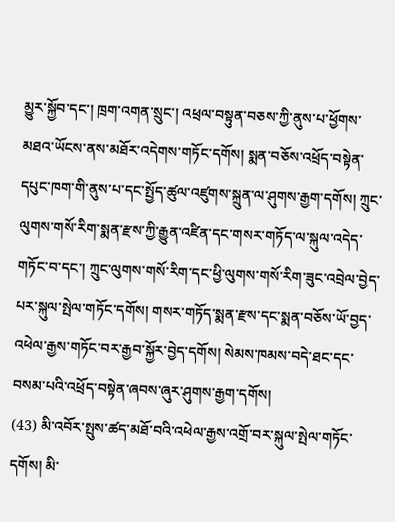མྱུར་སྐྱོབ་དང་། ཁྲག་འགན་སྲུང་། འཕྲལ་བསྟུན་བཅས་ཀྱི་ནུས་པ་ཕྱོགས་མཐའ་ཡོངས་ནས་མཐོར་འདེགས་གཏོང་དགོས། སྨན་བཅོས་འཕྲོད་བསྟེན་དཔུང་ཁག་གི་ནུས་པ་དང་སྤྱོད་ཚུལ་འཛུགས་སྐྲུན་ལ་ཤུགས་རྒྱག་དགོས། ཀྲུང་ལུགས་གསོ་རིག་སྨན་རྫས་ཀྱི་རྒྱུན་འཛིན་དང་གསར་གཏོད་ལ་སྐུལ་འདེད་གཏོང་བ་དང་། ཀྲུང་ལུགས་གསོ་རིག་དང་ཕྱི་ལུགས་གསོ་རིག་ཟུང་འབྲེལ་བྱེད་པར་སྐུལ་སྤེལ་གཏོང་དགོས། གསར་གཏོད་སྨན་རྫས་དང་སྨན་བཅོས་ཡོ་བྱད་འཕེལ་རྒྱས་གཏོང་བར་རྒྱབ་སྐྱོར་བྱེད་དགོས། སེམས་ཁམས་བདེ་ཐང་དང་བསམ་པའི་འཕྲོད་བསྟེན་ཞབས་ཞུར་ཤུགས་རྒྱག་དགོས།
(43) མི་འབོར་སྤུས་ཚད་མཐོ་བའི་འཕེལ་རྒྱས་འགྲོ་བར་སྐུལ་སྤེལ་གཏོང་དགོས། མི་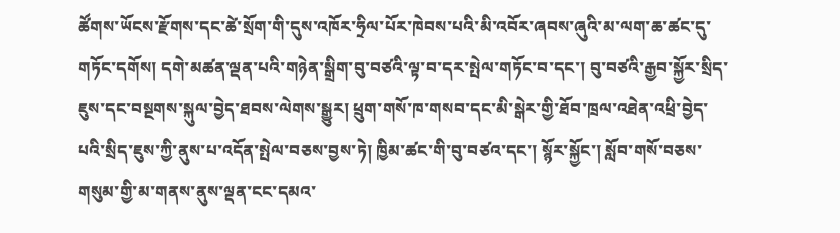ཚོགས་ཡོངས་རྫོགས་དང་ཚེ་སྲོག་གི་དུས་འཁོར་ཧྲིལ་པོར་ཁེབས་པའི་མི་འབོར་ཞབས་ཞུའི་མ་ལག་ཆ་ཚང་དུ་གཏོང་དགོས། དགེ་མཚན་ལྡན་པའི་གཉེན་སྒྲིག་བུ་བཙའི་ལྟ་བ་དར་སྤེལ་གཏོང་བ་དང་། བུ་བཙའི་རྒྱབ་སྐྱོར་སྲིད་ཇུས་དང་བསྔགས་སྐུལ་བྱེད་ཐབས་ལེགས་སྒྱུར། ཕྲུག་གསོ་ཁ་གསབ་དང་མི་སྒེར་གྱི་ཐོབ་ཁྲལ་འཐེན་འཕྲི་བྱེད་པའི་སྲིད་ཇུས་ཀྱི་ནུས་པ་འདོན་སྤེལ་བཅས་བྱས་ཏེ། ཁྱིམ་ཚང་གི་བུ་བཙའ་དང་། སྙོར་སྐྱོང་། སློབ་གསོ་བཅས་གསུམ་གྱི་མ་གནས་ནུས་ལྡན་ངང་དམའ་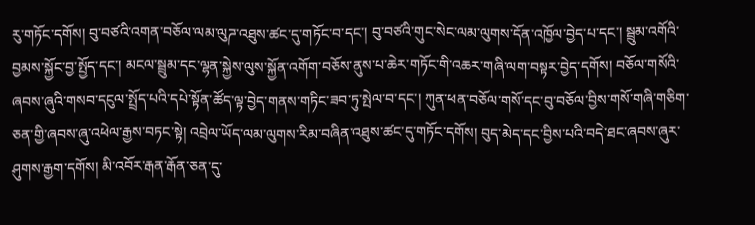རུ་གཏོང་དགོས། བུ་བཙའི་འགན་བཅོལ་ལམ་ལུཌ་འཐུས་ཚང་དུ་གཏོང་བ་དང་། བུ་བཙའི་གུང་སེང་ལམ་ལུགས་དོན་འཁྱོལ་བྱེད་པ་དང་། སྦྲུམ་འགོའི་བྱམས་སྐྱོང་བྱ་སྤྱོད་དང་། མངལ་སྦྲུམ་དང་ལྷན་སྐྱེས་ལུས་སྐྱོན་འགོག་བཅོས་ནུས་པ་ཆེར་གཏོང་གི་འཆར་གཞི་ལག་བསྟར་བྱེད་དགོས། བཅོལ་གསོའི་ཞབས་ཞུའི་གསབ་དངུལ་སྤྲོད་པའི་དཔེ་སྟོན་ཚོད་ལྟ་བྱེད་གནས་གཏིང་ཟབ་ཏུ་སྤེལ་བ་དང་། ཀུན་ཕན་བཅོལ་གསོ་དང་བུ་བཅོལ་བྱིས་གསོ་གཞི་གཅིག་ཅན་གྱི་ཞབས་ཞུ་འཕེལ་རྒྱས་བཏང་སྟེ། འབྲེལ་ཡོད་ལམ་ལུགས་རིམ་བཞིན་འཐུས་ཚང་དུ་གཏོང་དགོས། བུད་མེད་དང་བྱིས་པའི་བདེ་ཐང་ཞབས་ཞུར་ཤུགས་རྒྱག་དགོས། མི་འབོར་རྒན་རྒོན་ཅན་དུ་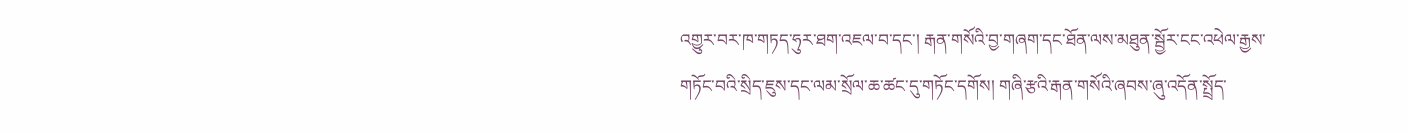འགྱུར་བར་ཁ་གཏད་ཧུར་ཐག་འཇལ་བ་དང་། རྒན་གསོའི་བྱ་གཞག་དང་ཐོན་ལས་མཐུན་སྦྱོར་ངང་འཕེལ་རྒྱས་གཏོང་བའི་སྲིད་ཇུས་དང་ལམ་སྲོལ་ཆ་ཚང་དུ་གཏོང་དགོས། གཞི་རྩའི་རྒན་གསོའི་ཞབས་ཞུ་འདོན་སྤྲོད་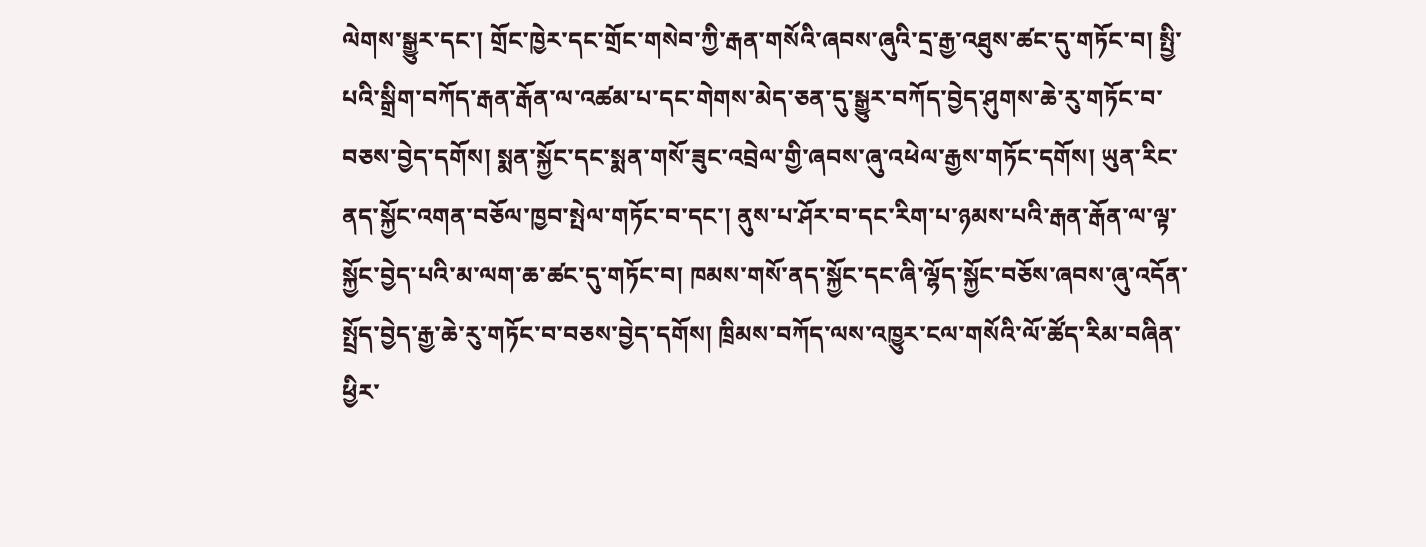ལེགས་སྒྱུར་དང་། གྲོང་ཁྱེར་དང་གྲོང་གསེབ་ཀྱི་རྒན་གསོའི་ཞབས་ཞུའི་དྲ་རྒྱ་འཐུས་ཚང་དུ་གཏོང་བ། སྤྱི་པའི་སྒྲིག་བཀོད་རྒན་རྒོན་ལ་འཚམ་པ་དང་གེགས་མེད་ཅན་དུ་སྒྱུར་བཀོད་བྱེད་ཤུགས་ཆེ་རུ་གཏོང་བ་བཅས་བྱེད་དགོས། སྨན་སྐྱོང་དང་སྨན་གསོ་ཟུང་འབྲེལ་གྱི་ཞབས་ཞུ་འཕེལ་རྒྱས་གཏོང་དགོས། ཡུན་རིང་ནད་སྐྱོང་འགན་བཅོལ་ཁྱབ་སྤེལ་གཏོང་བ་དང་། ནུས་པ་ཤོར་བ་དང་རིག་པ་ཉམས་པའི་རྒན་རྒོན་ལ་ལྟ་སྐྱོང་བྱེད་པའི་མ་ལག་ཆ་ཚང་དུ་གཏོང་བ། ཁམས་གསོ་ནད་སྐྱོང་དང་ཞི་ལྷོད་སྐྱོང་བཅོས་ཞབས་ཞུ་འདོན་སྤྲོད་བྱེད་རྒྱ་ཆེ་རུ་གཏོང་བ་བཅས་བྱེད་དགོས། ཁྲིམས་བཀོད་ལས་འཁྱུར་ངལ་གསོའི་ལོ་ཚོད་རིམ་བཞིན་ཕྱིར་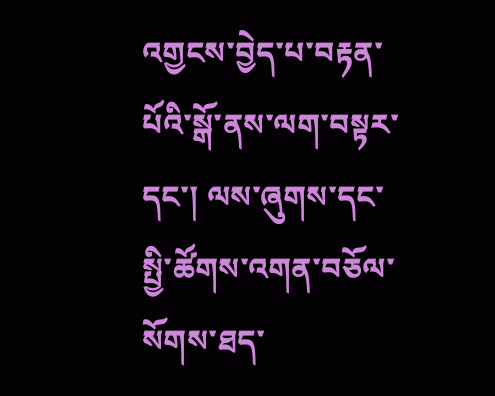འགྱངས་བྱེད་པ་བརྟན་པོའི་སྒོ་ནས་ལག་བསྟར་དང་། ལས་ཞུགས་དང་སྤྱི་ཚོགས་འགན་བཅོལ་སོགས་ཐད་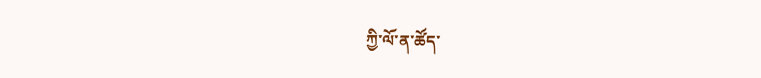ཀྱི་ལོ་ན་ཚོད་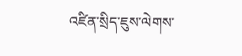འཛིན་སྲིད་ཇུས་ལེགས་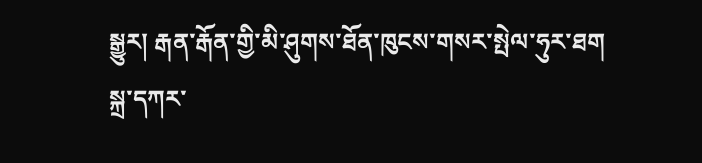སྒྱུར། རྒན་རྒོན་གྱི་མི་ཤུགས་ཐོན་ཁུངས་གསར་སྤེལ་ཧུར་ཐག སྐྲ་དཀར་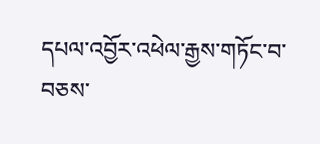དཔལ་འབྱོར་འཕེལ་རྒྱས་གཏོང་བ་བཅས་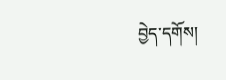བྱེད་དགོས།